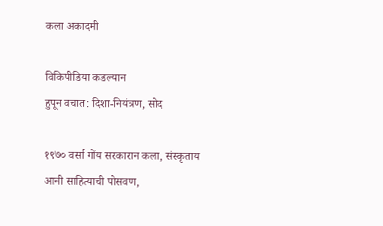कला अकादमी

विकिपीडिया कडल्यान
हुपून वचात: दिशा-नियंत्रण, सोद

१९७० वर्सा गोंय सरकारान कला, संस्कृताय आनी साहित्याची पोसवण,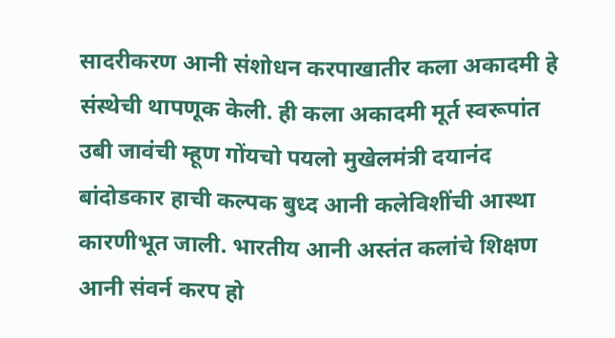सादरीकरण आनी संशोधन करपाखातीर कला अकादमी हे संस्थेची थापणूक केली. ही कला अकादमी मूर्त स्वरूपांत उबी जावंची म्हूण गोंयचो पयलो मुखेलमंत्री दयानंद बांदोडकार हाची कल्पक बुध्द आनी कलेविशींची आस्था कारणीभूत जाली. भारतीय आनी अस्तंत कलांचे शिक्षण आनी संवर्न करप हो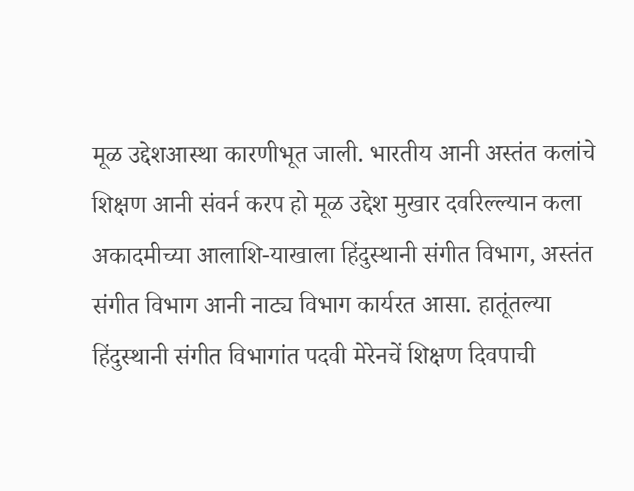मूळ उद्देशआस्था कारणीभूत जाली. भारतीय आनी अस्तंत कलांचे शिक्षण आनी संवर्न करप हो मूळ उद्देश मुखार दवरिल्ल्यान कला अकादमीच्या आलाशि-याखाला हिंदुस्थानी संगीत विभाग, अस्तंत संगीत विभाग आनी नाट्य विभाग कार्यरत आसा. हातूंतल्या हिंदुस्थानी संगीत विभागांत पदवी मेरेनचें शिक्षण दिवपाची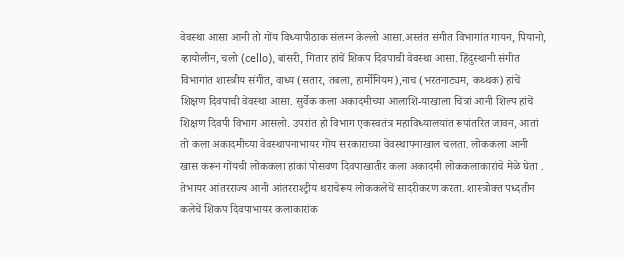वेवस्था आसा आनी तो गोंय विध्यापीठाक संलग्न केल्लो आसा.अस्तंत संगीत विभागांत गायन, पियानो, व्हायोलीन, चलो (cello), बांसरी, गितार हांचें शिकप दिवपाची वेवस्था आसा. हिंदुस्थानी संगीत विभागांत शास्त्रीय संगीत, वाध्य (सतार, तबला, हार्मोनियम),नाच (भरतनाट्यम, कथ्थक) हांचें शिक्षण दिवपाची वेवस्था आसा. सुर्वेक कला अकादमीच्या आलाशि-याखाला चित्रां आनी शिल्प हांचें शिक्षण दिवपी विभाग आसलो. उपरांत हो विभाग एकस्वतंत्र महाविध्यालयांत रूपांतरित जावन, आतां तो कला अकादमीच्या वेवस्थापनाभायर गोंय सरकाराच्या वेवस्थापनाखाल चलता. लोककला आनी खास करून गोंयची लोककला हांकां पोसवण दिवपाखातीर कला अकादमी लोककलाकारांचे मेळे घेता . तेभायर आंतरराज्य आनी आंतरराश्ट्रीय थराचेरूय लोककलेचें सादरीकरण करता. शास्त्रोक्त पध्दतीन कलेचें शिकप दिवपाभायर कलाकारांक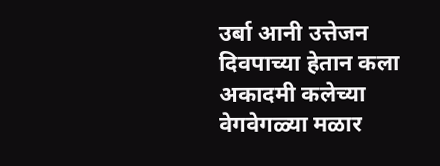उर्बा आनी उत्तेजन दिवपाच्या हेतान कला अकादमी कलेच्या वेगवेगळ्या मळार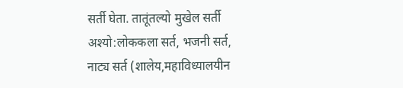सर्ती घेता. तातूंतल्यो मुखेल सर्ती अश्यो:लोककला सर्त, भजनी सर्त, नाट्य सर्त (शालेय,महाविध्यालयीन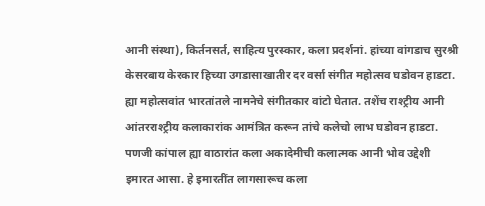आनी संस्था), किर्तनसर्त, साहित्य पुरस्कार, कला प्रदर्शनां. हांच्या वांगडाच सुरश्री केसरबाय केरकार हिच्या उगडासाखातीर दर वर्सा संगीत महोत्सव घडोवन हाडटा. ह्या महोत्सवांत भारतांतले नामनेचे संगीतकार वांटो घेतात. तशेंच राश्ट्रीय आनी आंतरराश्ट्रीय कलाकारांक आमंत्रित करून तांचे कलेचो लाभ घडोवन हाडटा. पणजी कांपाल ह्या वाठारांत कला अकादेमीची कलात्मक आनी भोव उद्देशी इमारत आसा. हे इमारतींत लागसारूच कला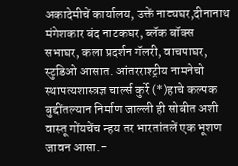अकादेमीचें कार्यालय, उक्तें नाट्यघर,दीनानाथ मंगेशकार बंद नाटकघर, ब्लॅक बॉक्स सभाघर, कला प्रदर्शन गॅलरी, वाचपाघर, स्टुडिओ आसात. आंतरराश्ट्रीय नामनेचो स्थापत्यशास्त्रज्ञ चार्ल्स कुर्रे (*)हाचे कल्पक बुद्दींतल्यान निर्माण जाल्ली ही सोबीत अशी वास्तू गोंयचेंच न्हय तर भारतांतलें एक भूशण जावन आसा.-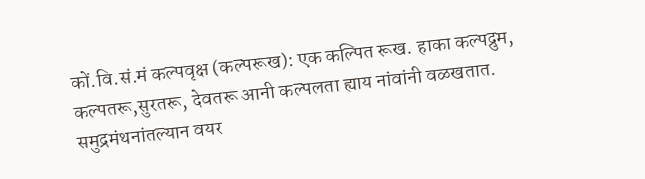कों.वि.सं.मं कल्पवृक्ष (कल्परूख): एक कल्पित रूख. हाका कल्पद्रुम, कल्पतरू,सुरतरू, देवतरू आनी कल्पलता ह्याय नांवांनी वळखतात. समुद्रमंथनांतल्यान वयर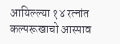आयिल्ल्या १४ रत्नांत कल्परूखाचो आस्पाव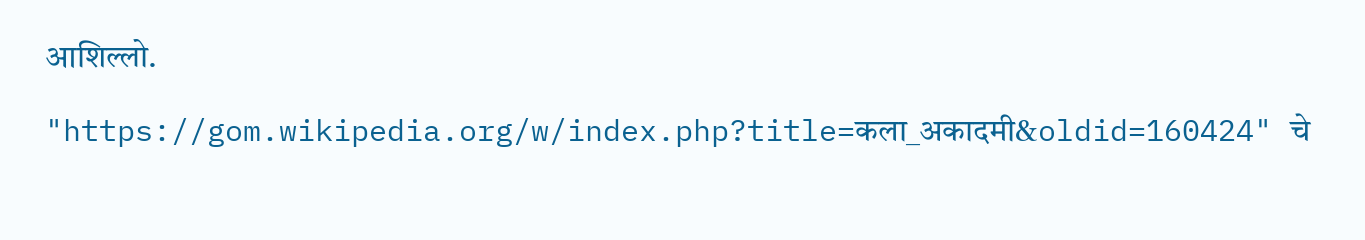आशिल्लो.

"https://gom.wikipedia.org/w/index.php?title=कला_अकादमी&oldid=160424" चे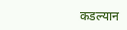कडल्यान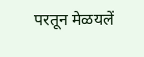परतून मेळयलें